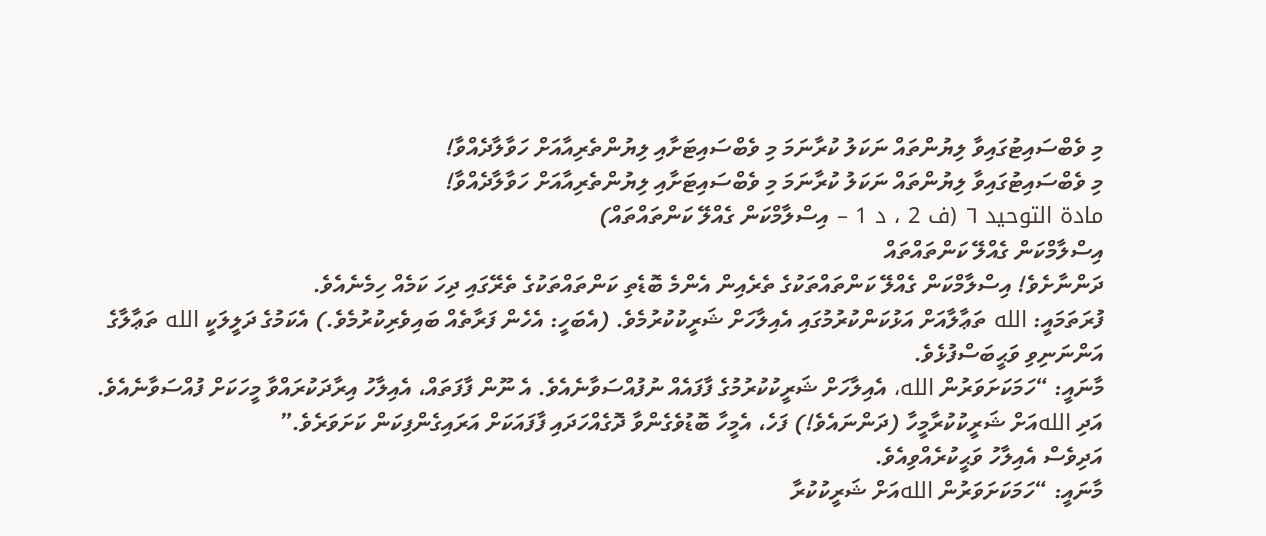މި ވެބްސައިޓުގައިވާ ލިޔުންތައް ނަކަލު ކުރާނަމަ މި ވެބްސައިޓަށާއި ލިޔުންތެރިއާއަށް ހަވާލާދެއްވާ!
މި ވެބްސައިޓުގައިވާ ލިޔުންތައް ނަކަލު ކުރާނަމަ މި ވެބްސައިޓަށާއި ލިޔުންތެރިއާއަށް ހަވާލާދެއްވާ!
مادة التوحيد ٦ (ف 2 ، د 1 – އިސްލާމްކަން ގެއްލޭ ކަންތައްތައް)
އިސްލާމްކަން ގެއްލޭ ކަންތައްތައް
ދަންނާށެވެ! އިސްލާމްކަން ގެއްލޭ ކަންތައްތަކުގެ ތެރެއިން އެންމެ ބޮޑެތި ކަންތައްތަކުގެ ތެރޭގައި ދިހަ ކަމެއް ހިމެނެއެވެ.
ފުރަތަމައީ: الله ތަޢާލާއަށް އަޅުކަންކުރުމުގައި އެއިލާހަށް ޝަރީކުކުރުމެވެ. (އެބަހީ: އެހެން ފަރާތެއް ބައިވެރިކުރުމެވެ.) އެކަމުގެ ދަލީލަކީ الله ތަޢާލާގެ އަންނަނިވި ވަޙީބަސްފުޅެވެ.
މާނައީ: “ހަމަކަށަވަރުން الله، އެއިލާހަށް ޝަރީކުކުރުމުގެ ފާފައެއް ނުފުއްސަވާނެއެވެ. އެ ނޫން ފާފަތައް، އެއިލާހު އިރާދަކުރައްވާ މީހަކަށް ފުއްސަވާނެއެވެ. އަދި اللهއަށް ޝަރީކުކުރާމީހާ (ދަންނައެވެ!) ފަހެ، އެމީހާ ބޮޑުވެގެންވާ ދޮގެއްހަދައި ފާފައަކަށް އަރައިގެންފިކަން ކަށަވަރެވެ.”
އަދިވެސް އެއިލާހު ވަޙީކުރެއްވިއެވެ.
މާނައީ: “ހަމަކަށަވަރުން اللهއަށް ޝަރީކުކުރާ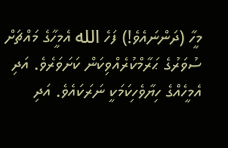މީހާ (ދަންނައެވެ!) ފަހެ الله އެމީހާގެ މައްޗަށް ސުވަރުގެ ޙަރާމްކުރެއްވިކަން ކަށަވަރެވެ. އަދި އެމީހެއްގެ ހިޔާވެހިކަމަކީ ނަރަކައެވެ. އަދި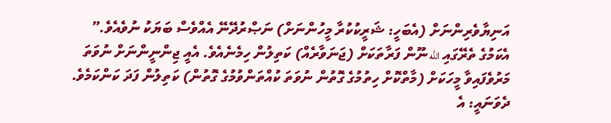އަނިޔާވެރިންނަށް (އެބަހީ: ޝަރީކުކުރާ މީހުންނަށް) ނަޞްރުދޭނޭ އެއްވެސް ބަޔަކު ނުވެއެވެ.”
އެކަމުގެ ތެރޭގައި الله ނޫން ފަރާތަކަށް (ޖަނަވާރެއް) ކަތިލުން ހިމެނެއެވެ. އެއީ ޖިންނީންނަށް ނުވަތަ މަރުވެފައިވާ މީހަކަށް (މާތްކޮށް ހިތުމުގެ ގޮތުން ނުވަތަ ކުއްތަންވުމުގެ ގޮތުން) ކަތިލުން ފަދަ ކަންކަމެވެ.
ދެވަނައީ: އެ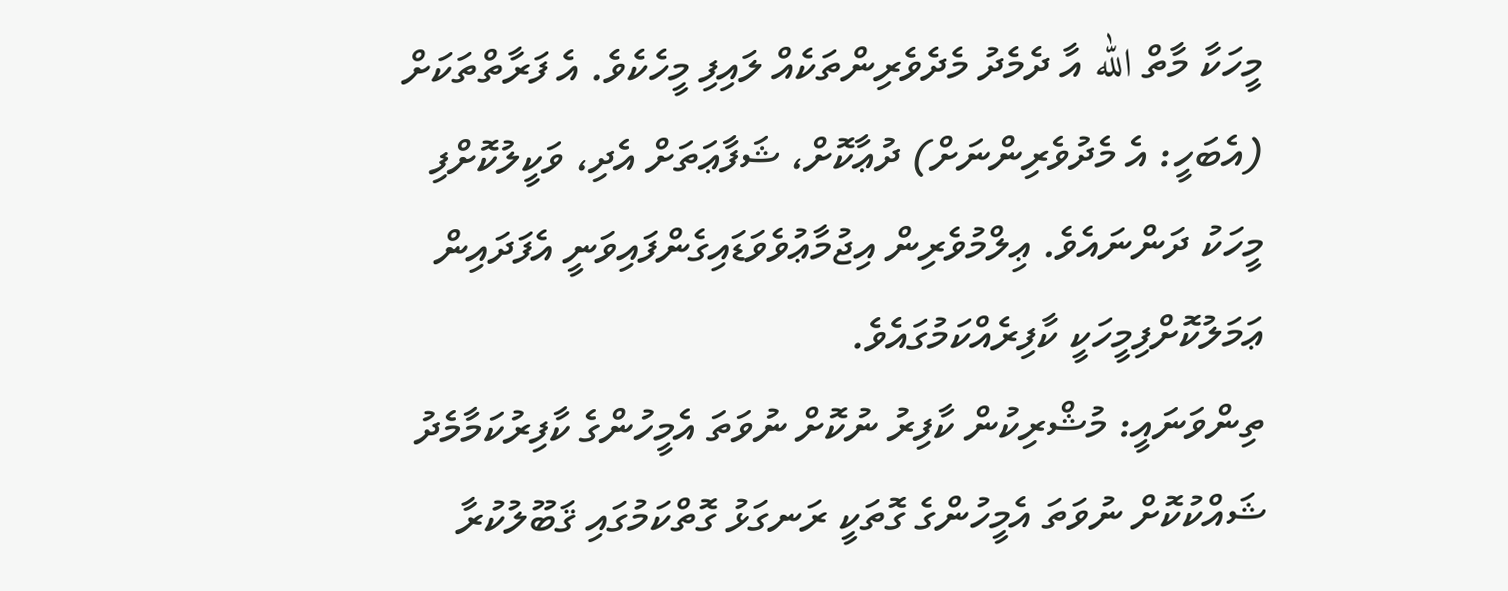މީހަކާ މާތް الله އާ ދެމެދު މެދެވެރިންތަކެއް ލައިފި މީހެކެވެ. އެ ފަރާތްތަކަށް (އެބަހީ: އެ މެދުވެރިންނަށް) ދުޢާކޮށް، ޝަފާޢަތަށް އެދި، ވަކީލުކޮށްފި މީހަކު ދަންނައެވެ. ޢިލްމުވެރިން އިޖުމާޢުވެވަޑައިގެންފައިވަނީ އެފަދައިން ޢަމަލުކޮށްފިމީހަކީ ކާފިރެއްކަމުގައެވެ.
ތިންވަނައީ: މުޝްރިކުން ކާފިރު ނުކޮށް ނުވަތަ އެމީހުންގެ ކާފިރުކަމާމެދު ޝައްކުކޮށް ނުވަތަ އެމީހުންގެ ގޮތަކީ ރަނގަޅު ގޮތްކަމުގައި ޤަބޫލުކުރާ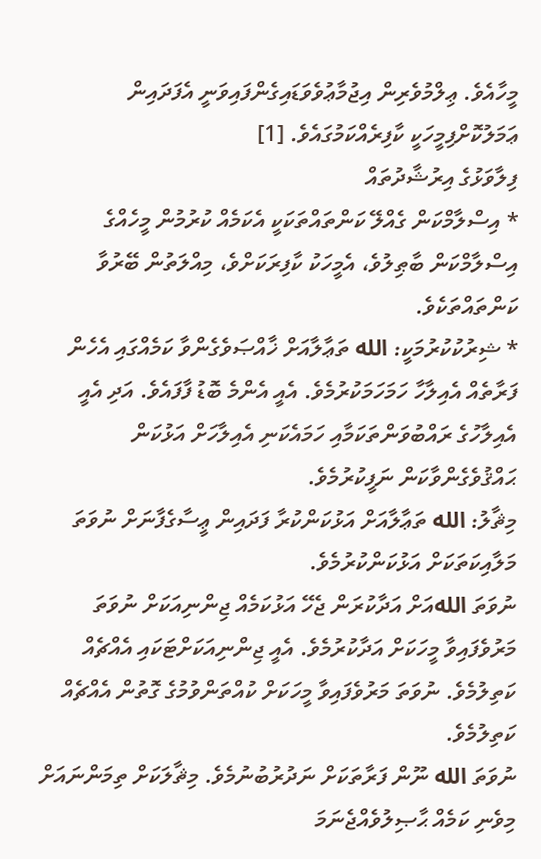މީހާއެވެ. ޢިލްމުވެރިން އިޖުމާޢުވެވަޑައިގެންފައިވަނީ އެފަދައިން ޢަމަލުކޮށްފިމީހަކީ ކާފިރެއްކަމުގައެވެ. [1]
ފިލާވަޅުގެ އިރުޝާދުތައް
* އިސްލާމްކަން ގެއްލޭ ކަންތައްތަކަކީ އެކަމެއް ކުރުމުން މީހެއްގެ އިސްލާމްކަން ބާޠިލުވެ، އެމީހަކު ކާފިރަކަށްވެ، މިއްލަތުން ބޭރުވާ ކަންތައްތަކެވެ.
* ޝިރުކުކުރުމަކީ: الله ތަޢާލާއަށް ޚާއްޞަވެގެންވާ ކަމެއްގައި އެހެން ފަރާތެއް އެއިލާހާ ހަމަހަމަކުރުމެވެ. އެއީ އެންމެ ބޮޑު ފާފައެވެ. އަދި އެއީ އެއިލާހުގެ ރައްބުވަންތަކަމާއި ހަމައެކަނި އެއިލާހަށް އަޅުކަން ޙައްޤުވެގެންވާކަން ނަފީކުރުމެވެ.
މިޘާލު: الله ތަޢާލާއަށް އަޅުކަންކުރާ ފަދައިން ޢީސާގެފާނަށް ނުވަތަ މަލާއިކަތަކަށް އަޅުކަންކުރުމެވެ.
ނުވަތަ اللهއަށް އަދާކުރަން ޖެހޭ އަޅުކަމެއް ޖިންނިއަކަށް ނުވަތަ މަރުވެފައިވާ މީހަކަށް އަދާކުރުމެވެ. އެއީ ޖިންނިއަކަށްޓަކައި އެއްޗެއް ކަތިލުމެވެ. ނުވަތަ މަރުވެފައިވާ މީހަކަށް ކުއްތަންވުމުގެ ގޮތުން އެއްޗެއް ކަތިލުމެވެ.
ނުވަތަ الله ނޫން ފަރާތަކަށް ނަދުރުބުނުމެވެ. މިޘާލަކަށް ތިމަންނައަށް މިވެނި ކަމެއް ޙާޞިލުވެއްޖެނަމަ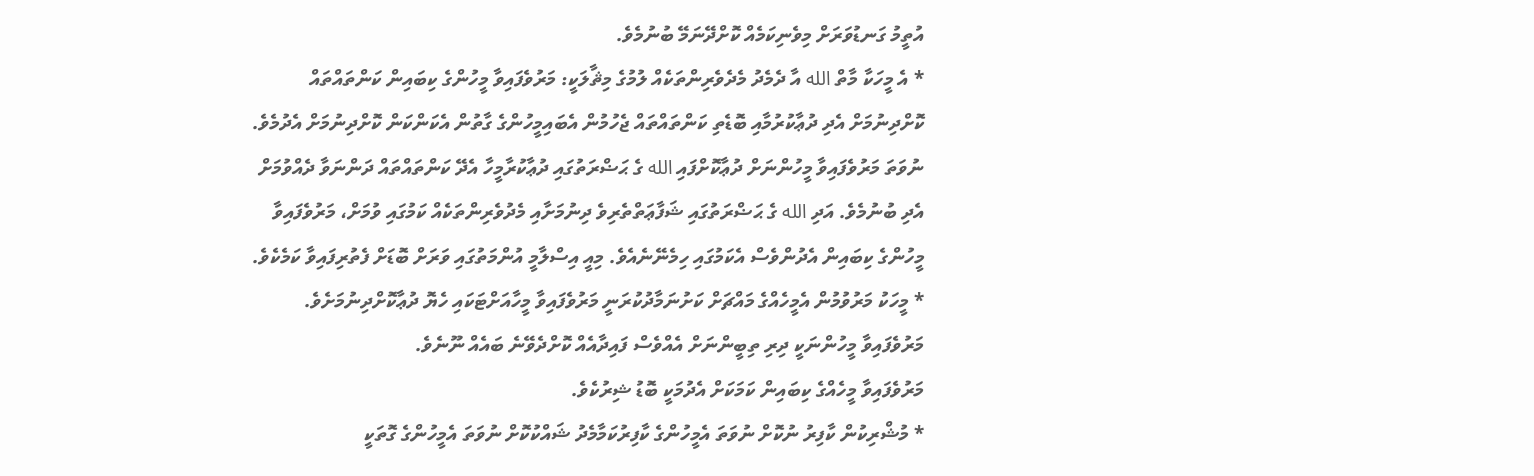އުތީމު ގަނޑުވަރަށް މިވެނިކަމެއް ކޮށްދޭނަމޭ ބުނުމެވެ.
* އެ މީހަކާ މާތް الله އާ ދެމެދު މެދެވެރިންތަކެއް ލުމުގެ މިޘާލަކީ: މަރުވެފައިވާ މީހުންގެ ކިބައިން ކަންތައްތައް ކޮށްދިނުމަށް އެދި ދުޢާކުރުމާއި ބޮޑެތި ކަންތައްތައް ޖެހުމުން އެބައިމީހުންގެ ގާތުން އެކަންކަން ކޮށްދިނުމަށް އެދުމެވެ. ނުވަތަ މަރުވެފައިވާ މީހުންނަށް ދުޢާކޮށްފައި الله ގެ ޙަޟްރަތުގައި ދުޢާކުރާމީހާ އެދޭ ކަންތައްތައް ދަންނަވާ ދެއްވުމަށް އެދި ބުނުމެވެ. އަދި الله ގެ ޙަޟްރަތުގައި ޝަފާޢަތްތެރިވެ ދިނުމަށާއި މެދުވެރިންތަކެއް ކަމުގައި ވުމަށް، މަރުވެފައިވާ މީހުންގެ ކިބައިން އެދުންވެސް އެކަމުގައި ހިމެނޭނެއެވެ. މިއީ އިސްލާމީ އުންމަތުގައި ވަރަށް ބޮޑަށް ފެތުރިފައިވާ ކަމެކެވެ.
* މީހަކު މަރުވުމުން އެމީހެއްގެ މައްޗަށް ކަށުނަމާދުކުރަނީ މަރުވެފައިވާ މީހާއަށްޓަކައި ހެޔޮ ދުޢާކޮށްދިނުމަށެވެ. މަރުވެފައިވާ މީހުންނަކީ ދިރި ތިބީންނަށް އެއްވެސް ފައިދާއެއް ކޮށްދެވޭނެ ބައެއް ނޫނެވެ.
މަރުވެފައިވާ މީހެއްގެ ކިބައިން ކަމަކަށް އެދުމަކީ ބޮޑު ޝިރުކެވެ.
* މުޝްރިކުން ކާފިރު ނުކޮށް ނުވަތަ އެމީހުންގެ ކާފިރުކަމާމެދު ޝައްކުކޮށް ނުވަތަ އެމީހުންގެ ގޮތަކީ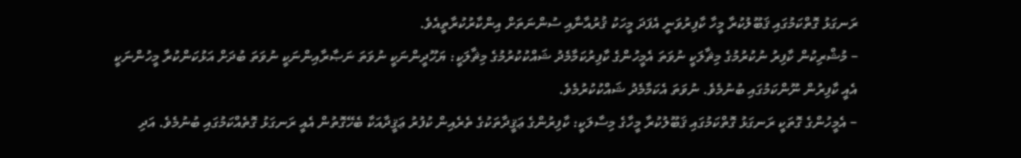ރަނގަޅު ގޮތްކަމުގައި ޤަބޫލުކުރާ މީހާ ކާފިރުވަނީ އެފަދަ މީހަކު ޤުރުއާނާއި ސުންނަތަށް އިންކާރުކުރާތީއެވެ.
– މުޝްރިކުން ކާފިރު ނުކުރުމުގެ މިޘާލަކީ ނުވަތަ އެމީހުންގެ ކާފިރުކަމާމެދު ޝައްކުކުރުމުގެ މިޘާލަކީ: ޔަހޫދީންނަކީ ނުވަތަ ނަޞާރާއިންނަކީ ނުވަތަ ބުދަށް އަޅުކަންކުރާ މީހުންނަކީ އެއީ ކާފިރުން ނޫންކަމުގައި ބުނުމެވެ. ނުވަތަ އެކަމާމެދު ޝައްކުކުރުމެވެ.
– އެމީހުންގެ ގޮތަކީ ރަނގަޅު ގޮތްކަމުގައި ޤަބޫލުކުރާ މީހާގެ މިސާލަކީ: ކާފިރުންގެ ޢަޤީދާތަކުގެ ތެރެއިން ކުފުރު ޢަޤީދާއަކާ ބެހޭގޮތުން އެއީ ރަނގަޅު ގޮތެއްކަމުގައި ބުނުމެވެ. އަދި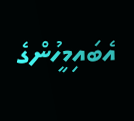އެބައިމީހުންގެ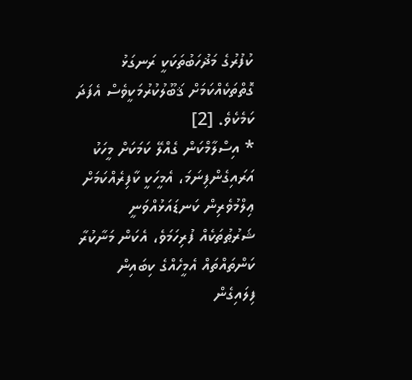ކުފުރުގެ މަޛުހަބުތަކަކީ ރަނގަޅު ގޮތްތަކެއްކަމަށް ޤަބޫލުކުރުމަކީވެސް އެފަދަ ކަމެކެވެ. [2]
* އިސްލާމްކަން ގެއްލޭ ކަމަކަށް މީހަކު އަރައިގެންފިނަމަ، އެމީހަކީ ކާފިރެއްކަމަށް ޢިލްމުވެރިން ކަނޑައަޅުއްވަނީ ޝަރުޠުތަކެއް ފުރިހަމަވެ، އެކަން މަނާކުރާ ކަންތައްތައް އެމީހެއްގެ ކިބައިން ފިލައިގެން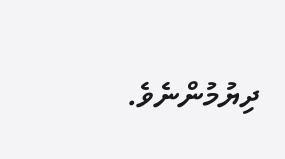ދިޔުމުންނެވެ.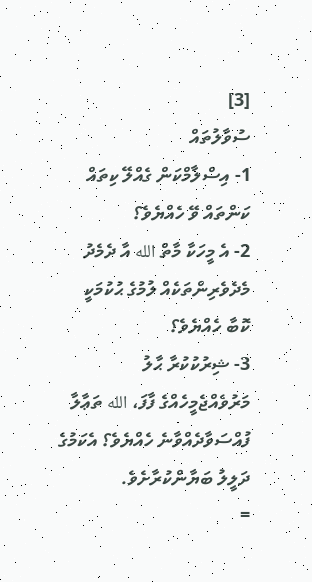[3]
ސުވާލުތައް
1- އިސްލާމްކަން ގެއްލޭ ކިތައް ކަންތައް ވޭ ހެއްޔެވެ؟
2- އެ މީހަކާ މާތް الله އާ ދެމެދު މެދެވެރިންތަކެއް ލުމުގެ ޙުކުމަކީ ކޮބާ ހެއްޔެވެ؟
3- ޝިރުކުކުރާ ޙާލު މަރުވެއްޖެމީހެއްގެ ފާފަ، الله ތަޢާލާ ފުއްސަވާދެއްވާނެ ހެއްޔެވެ؟ އެކަމުގެ ދަލީލު ބަޔާންކުރާށެވެ.
=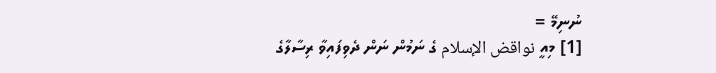ނުނިމޭ =
[1] މިއީ نواقض الإسلام ގެ ނަމުން ނަން ދެވިފައިވާ ރިސާލާގެ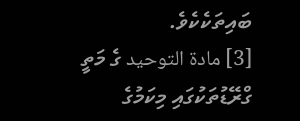ބައިތަކެކެވެ.
[3] مادة التوحيد ގެ މަތީ ގްރޭޑުތަކުގައި މިކަމުގެ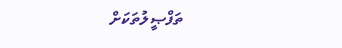ތަފްޞީލުތަކަށް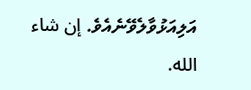އަލިއަޅުވާލެވޭނެއެވެ. إن شاء الله.